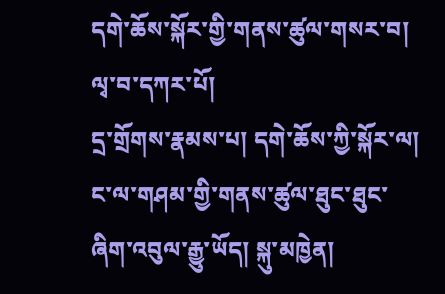དགེ་ཆོས་སྐོར་གྱི་གནས་ཚུལ་གསར་བ།
ལྭ་བ་དཀར་པོ།
དྲ་གྲོགས་རྣམས་པ། དགེ་ཆོས་ཀྱི་སྐོར་ལ། ང་ལ་གཤམ་གྱི་གནས་ཚུལ་ཐུང་ཐུང་ཞིག་འབུལ་རྒྱུ་ཡོད། སྐུ་མཁྱེན།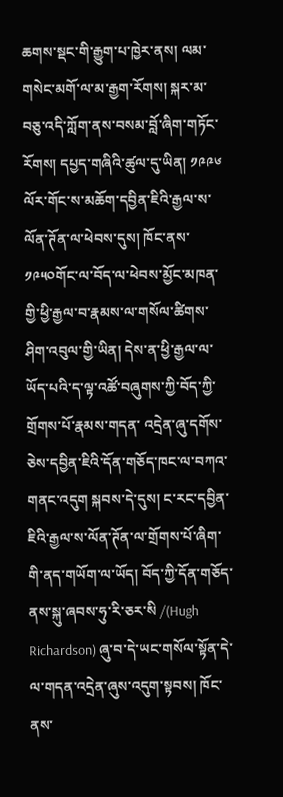ཆགས་སྡང་གི་རྒྱུག་པ་ཁྱེར་ནས། ལམ་གསེང་མགོ་ལ་མ་རྒྱག་རོགས། སྐར་མ་བཅུ་འདི་ཀློག་ནས་བསམ་བློ་ཞིག་གཏོང་རོགས། དཔྱད་གཞིའི་ཚུལ་དུ་ཡིན། ༡༩༩༦ ལོར་གོང་ས་མཆོག་དབྱིན་ཇིའི་རྒྱལ་ས་ལོན་ཊོན་ལ་ཕེབས་དུས། ཁོང་ནས་༡༩༥༠གོང་ལ་བོད་ལ་ཕེབས་མྱོང་མཁན་གྱི་ཕྱི་རྒྱལ་བ་རྣམས་ལ་གསོལ་ཚིགས་ ཤིག་འབུལ་གྱི་ཡིན། དེས་ན་ཕྱི་རྒྱལ་ལ་ཡོད་པའི་ད་ལྟ་འཚོ་བཞུགས་ཀྱི་བོད་ཀྱི་གྲོགས་པོ་རྣམས་གདན་ འདྲེན་ཞུ་དགོས་ཅེས་དབྱིན་ཇིའི་དོན་གཅོད་ཁང་ལ་བཀའ་གནང་འདུག སྐབས་དེ་དུས། ང་རང་དབྱིན་ཇིའི་རྒྱལ་ས་ལོན་ཊོན་ལ་གྲོགས་པོ་ཞིག་གི་ནད་གཡོག་ལ་ཡོད། བོད་ཀྱི་དོན་གཅོད་ནས་སྐུ་ཞབས་ཧུ་རི་ཅར་སི /(Hugh Richardson) ཞུ་བ་དེ་ཡང་གསོལ་སྟོན་དེ་ལ་གདན་འདྲེན་ཞུས་འདུག་སྟབས། ཁོང་ནས་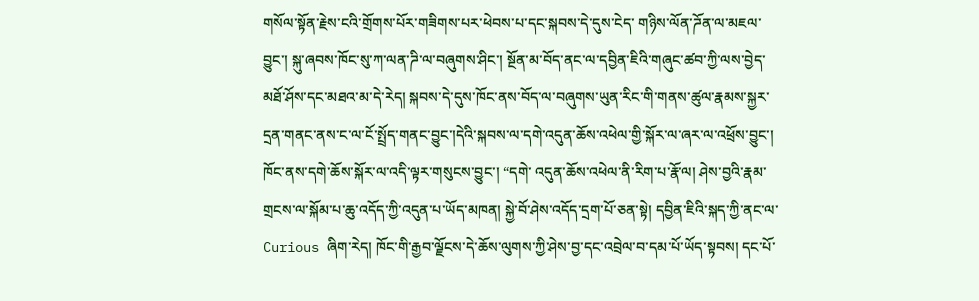གསོལ་སྟོན་རྗེས་ངའི་གྲོགས་པོར་གཟིགས་པར་ཕེབས་པ་དང་སྐབས་དེ་དུས་ངེད་ གཉིས་ལོན་ཌོན་ལ་མཇལ་བྱུང་། སྐུ་ཞབས་ཁོང་སུ་ཀ་ལན་ཌི་ལ་བཞུགས་ཤིང་། སྔོན་མ་བོད་ནང་ལ་དབྱིན་ཇིའི་གཞུང་ཚབ་ཀྱི་ལས་བྱེད་མཐོ་ཤོས་དང་མཐའ་མ་དེ་རེད། སྐབས་དེ་དུས་ཁོང་ནས་བོད་ལ་བཞུགས་ཡུན་རིང་གི་གནས་ཚུལ་རྣམས་སྐྱར་དྲན་གནང་ནས་ང་ལ་ངོ་སྤྲོད་གནང་བྱུང་།དེའི་སྐབས་ལ་དགེ་འདུན་ཆོས་འཕེལ་གྱི་སྐོར་ལ་ཞར་ལ་འཕྲོས་བྱུང་། ཁོང་ནས་དགེ་ཆོས་སྐོར་ལ་འདི་ལྟར་གསུངས་བྱུང་། “དགེ་ འདུན་ཆོས་འཕེལ་ནི་རིག་པ་རྣོ་ལ། ཤེས་བྱའི་རྣམ་གྲངས་ལ་སྐོམ་པ་ཆུ་འདོད་ཀྱི་འདུན་པ་ཡོད་མཁན། སྐྱེ་བོ་ཤེས་འདོད་དྲག་པོ་ཅན་སྟེ། དབྱིན་ཇིའི་སྐད་ཀྱི་ནང་ལ་Curious ཞིག་རེད། ཁོང་གི་རྒྱབ་ལྗོངས་དེ་ཆོས་ལུགས་ཀྱི་ཤེས་བྱ་དང་འབྲེལ་བ་དམ་པོ་ཡོད་སྟབས། དང་པོ་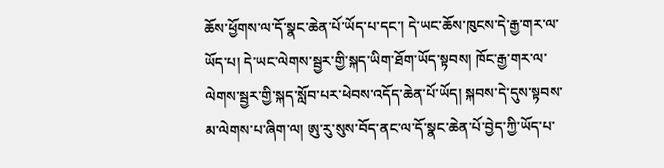ཆོས་ཕྱོགས་ལ་དོ་སྣང་ཆེན་པོ་ཡོད་པ་དང་། དེ་ཡང་ཆོས་ཁུངས་དེ་རྒྱ་གར་ལ་ཡོད་པ། དེ་ཡང་ལེགས་སྦྱར་གྱི་སྐད་ཡིག་ཐོག་ཡོད་སྟབས། ཁོང་རྒྱ་གར་ལ་ལེགས་སྦྱར་གྱི་སྐད་སློབ་པར་ཕེབས་འདོད་ཆེན་པོ་ཡོད། སྐབས་དེ་དུས་སྟབས་མ་ལེགས་པ་ཞིག་ལ། ཨུ་རུ་སུས་བོད་ནང་ལ་དོ་སྣང་ཆེན་པོ་བྱེད་ཀྱི་ཡོད་པ་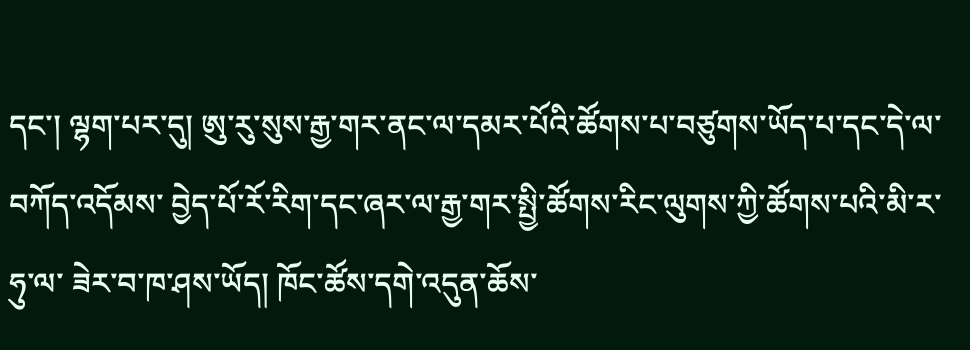དང་། ལྷག་པར་དུ། ཨུ་རུ་སུས་རྒྱ་གར་ནང་ལ་དམར་པོའི་ཚོགས་པ་བཙུགས་ཡོད་པ་དང་དེ་ལ་བཀོད་འདོམས་ བྱེད་པོ་རོ་རིག་དང་ཞར་ལ་རྒྱ་གར་སྤྱི་ཚོགས་རིང་ལུགས་ཀྱི་ཚོགས་པའི་མི་ར་ཧུ་ལ་ ཟེར་བ་ཁ་ཤས་ཡོད། ཁོང་ཚོས་དགེ་འདུན་ཆོས་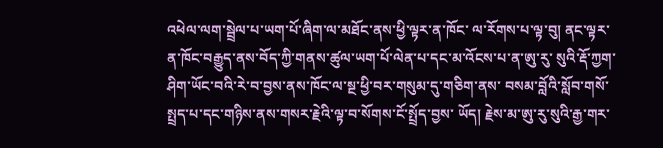འཕེལ་ལག་སྦྲེལ་པ་ཡག་པོ་ཞིག་ལ་མཐོང་ནས་ཕྱི་ལྟར་ན་ཁོང་ ལ་རོགས་པ་ལྟ་བུ། ནང་ལྟར་ན་ཁོང་བརྒྱུད་ནས་བོད་ཀྱི་གནས་ཚུལ་ཡག་པོ་ལེན་པ་དང་མ་འོངས་པ་ན་ཨུ་རུ་ སུའི་རྡོ་ཀྱག་ཤིག་ཡོང་བའི་རེ་བ་བྱས་ནས་ཁོང་ལ་སྔ་ཕྱི་བར་གསུམ་དུ་གཅིག་ནས་ བསམ་བློའི་སློབ་གསོ་སྤྲད་པ་དང་གཉིས་ནས་གསར་རྗེའི་ལྟ་བ་སོགས་ངོ་སྤྲོད་བྱས་ ཡོད། རྗེས་མ་ཨུ་རུ་སུའི་རྒྱ་གར་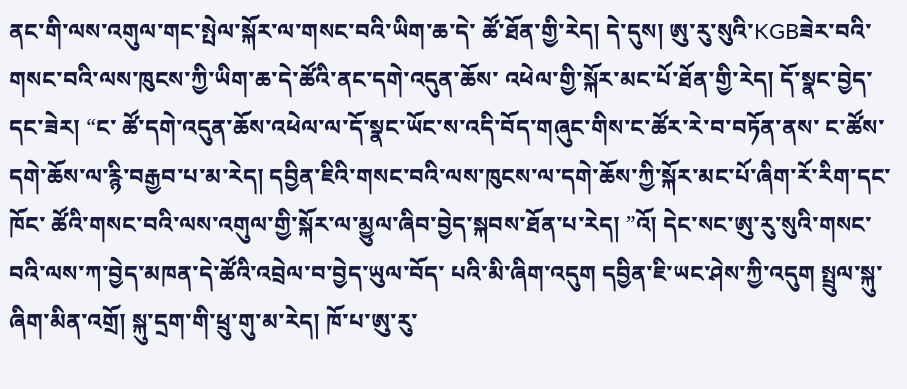ནང་གི་ལས་འགུལ་གང་སྤེལ་སྐོར་ལ་གསང་བའི་ཡིག་ཆ་དེ་ ཚོ་ཐོན་གྱི་རེད། དེ་དུས། ཨུ་རུ་སུའི་KGBཟེར་བའི་གསང་བའི་ལས་ཁུངས་ཀྱི་ཡིག་ཆ་དེ་ཚོའི་ནང་དགེ་འདུན་ཆོས་ འཕེལ་གྱི་སྐོར་མང་པོ་ཐོན་གྱི་རེད། དོ་སྣང་བྱེད་དང་ཟེར། “ང་ ཚོ་དགེ་འདུན་ཆོས་འཕེལ་ལ་དོ་སྣང་ཡོང་ས་འདི་བོད་གཞུང་གིས་ང་ཚོར་རེ་བ་བཏོན་ནས་ ང་ཚོས་དགེ་ཆོས་ལ་རྙི་བརྒྱབ་པ་མ་རེད། དབྱིན་ཇིའི་གསང་བའི་ལས་ཁུངས་ལ་དགེ་ཆོས་ཀྱི་སྐོར་མང་པོ་ཞིག་རོ་རིག་དང་ཁོང་ ཚོའི་གསང་བའི་ལས་འགུལ་གྱི་སྐོར་ལ་མྱུལ་ཞིབ་བྱེད་སྐབས་ཐོན་པ་རེད། ”འོ། དེང་སང་ཨུ་རུ་སུའི་གསང་བའི་ལས་ཀ་བྱེད་མཁན་དེ་ཚོའི་འབྲེལ་བ་བྱེད་ཡུལ་བོད་ པའི་མི་ཞིག་འདུག དབྱིན་ཇི་ཡང་ཤེས་ཀྱི་འདུག སྤྲུལ་སྐུ་ཞིག་མིན་འགྲོ། སྐུ་དྲག་གི་ཕྲུ་གུ་མ་རེད། ཁོ་པ་ཨུ་རུ་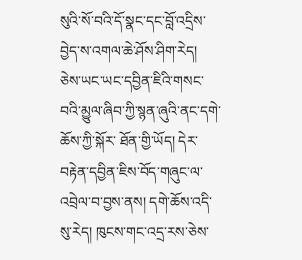སུའི་སོ་བའི་དོ་སྣང་དང་བློ་འདྲིས་བྱེད་ས་འགལ་ཆེ་ཤོས་ཤིག་རེད། ཅེས་ཡང་ཡང་དབྱིན་ཇིའི་གསང་བའི་མྱུལ་ཞིབ་ཀྱི་སྙན་ཞུའི་ནང་དགེ་ཆོས་ཀྱི་སྐོར་ ཐོན་གྱི་ཡོད། དེར་བརྟེན་དབྱིན་ཇིས་བོད་གཞུང་ལ་འབྲེལ་བ་བྱས་ནས། དགེ་ཆོས་འདི་སུ་རེད། ཁུངས་གང་འདྲ་རས་ཅེས་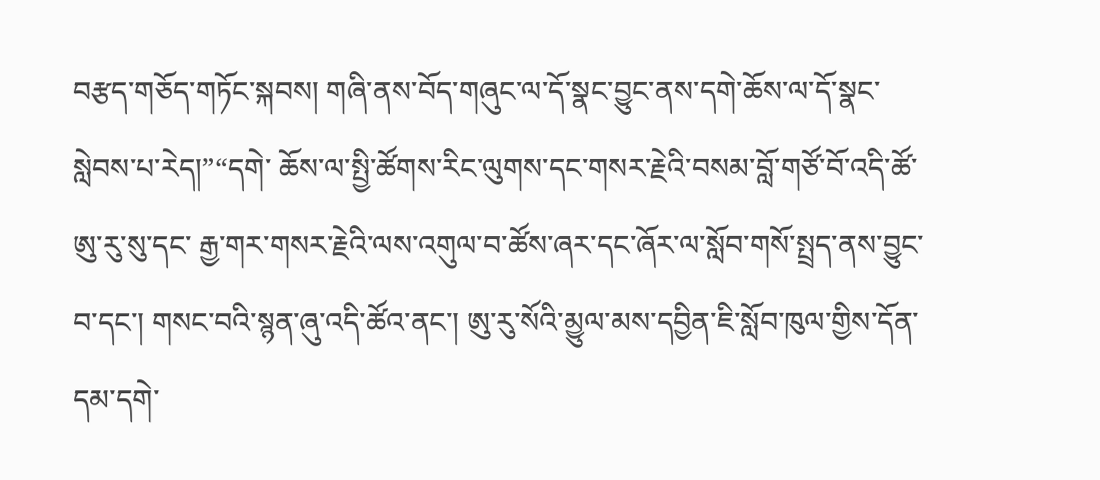བརྩད་གཅོད་གཏོང་སྐབས། གཞི་ནས་བོད་གཞུང་ལ་དོ་སྣང་བྱུང་ནས་དགེ་ཆོས་ལ་དོ་སྣང་སླེབས་པ་རེད།”“དགེ་ ཆོས་ལ་སྤྱི་ཚོགས་རིང་ལུགས་དང་གསར་རྗེའི་བསམ་བློ་གཙོ་བོ་འདི་ཚོ་ཨུ་རུ་སུ་དང་ རྒྱ་གར་གསར་རྗེའི་ལས་འགུལ་བ་ཚོས་ཞར་དང་ཞོར་ལ་སློབ་གསོ་སྤྲད་ནས་བྱུང་བ་དང་། གསང་བའི་སྙན་ཞུ་འདི་ཚོའ་ནང་། ཨུ་རུ་སོའི་མྱུལ་མས་དབྱིན་ཇི་སློབ་ཁུལ་གྱིས་དོན་དམ་དགེ་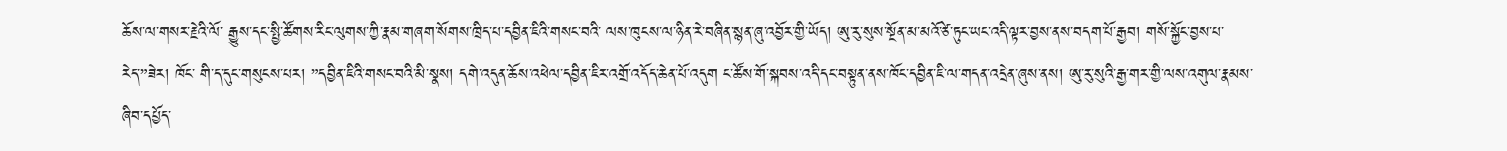ཆོས་ལ་གསར་རྗེའི་ལོ་ རྒྱུས་དང་སྤྱི་ཚོགས་རིང་ལུགས་ཀྱི་རྣམ་གཞག་སོགས་ཁྲིད་པ་དབྱིན་ཇིའི་གསང་བའི་ ལས་ཁུངས་ལ་ཉིན་རེ་བཞིན་སྙན་ཞུ་འབྱོར་གྱི་ཡོད། ཨུ་རུ་སུས་སྔོན་མ་མའོ་ཙེ་ཏུང་ཡང་འདི་ལྟར་བྱས་ནས་བདག་པོ་རྒྱབ། གསོ་སྐྱོང་བྱས་པ་རེད་”ཟེར། ཁོང་ གི་ད་དུང་གསུངས་པར། ”དབྱིན་ཇིའི་གསང་བའི་མི་སྣས། དགེ་འདུན་ཆོས་འཕེལ་དབྱིན་ཇིར་འགྲོ་འདོད་ཆེན་པོ་འདུག ང་ཚོས་གོ་སྐབས་འདི་དང་བསྟུན་ནས་ཁོང་དབྱིན་ཇི་ལ་གདན་འདྲེན་ཞུས་ནས། ཨུ་རུ་སུའི་རྒྱ་གར་གྱི་ལས་འགུལ་རྣམས་ཞིབ་དཔྱོད་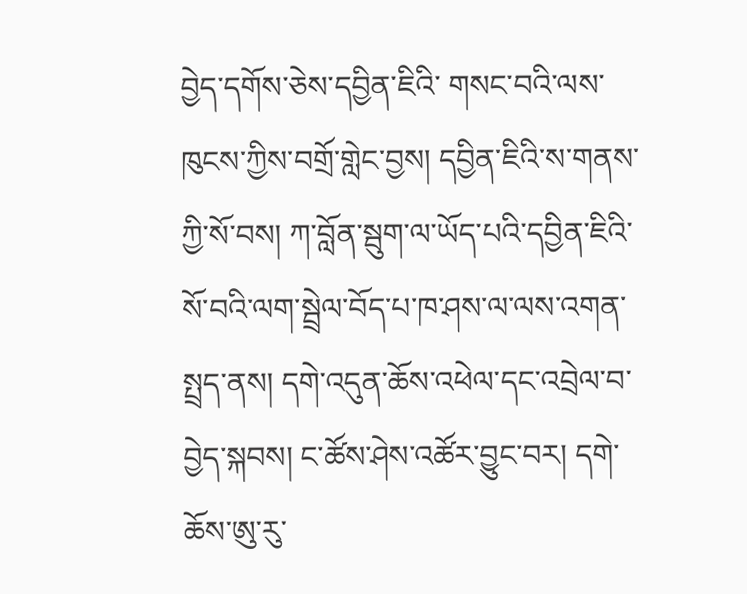བྱེད་དགོས་ཅེས་དབྱིན་ཇིའི་ གསང་བའི་ལས་ཁུངས་ཀྱིས་བགྲོ་གླེང་བྱས། དབྱིན་ཇིའི་ས་གནས་ཀྱི་སོ་བས། ཀ་བློན་སྦུག་ལ་ཡོད་པའི་དབྱིན་ཇིའི་སོ་བའི་ལག་སྦྲེལ་བོད་པ་ཁ་ཤས་ལ་ལས་འགན་ སྤྲད་ནས། དགེ་འདུན་ཆོས་འཕེལ་དང་འབྲེལ་བ་བྱེད་སྐབས། ང་ཚོས་ཤེས་འཚོར་བྱུང་བར། དགེ་ཆོས་ཨུ་རུ་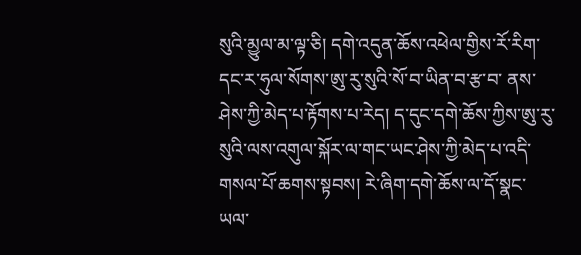སུའི་མྱུལ་མ་ལྟ་ཅི། དགེ་འདུན་ཆོས་འཕེལ་གྱིས་རོ་རིག་དང་ར་ཧུལ་སོགས་ཨུ་རུ་སུའི་སོ་བ་ཡིན་བ་རྩ་བ་ ནས་ཤེས་ཀྱི་མེད་པ་རྟོགས་པ་རེད། ད་དུང་དགེ་ཆོས་ཀྱིས་ཨུ་རུ་སུའི་ལས་འགུལ་སྐོར་ལ་གང་ཡང་ཤེས་ཀྱི་མེད་པ་འདི་ གསལ་པོ་ཆགས་སྟབས། རེ་ཞིག་དགེ་ཆོས་ལ་དོ་སྣང་ཡལ་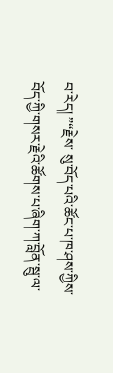བ་རེད། ”“རྗེས་ སུ་བོད་པའི་ཚོང་པ་ཁ་ཤས་ཀྱིས་བོད་ཀྱི་གསར་རྗེའི་ཚོགས་པ་ཞིག་ཀ་བློན་སྦུ་ལ་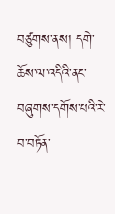བཙུགས་ནས། དགེ་ཆོས་ལ་འདིའི་ནང་བཞུགས་དགོས་པའི་རེ་བ་བཏོན་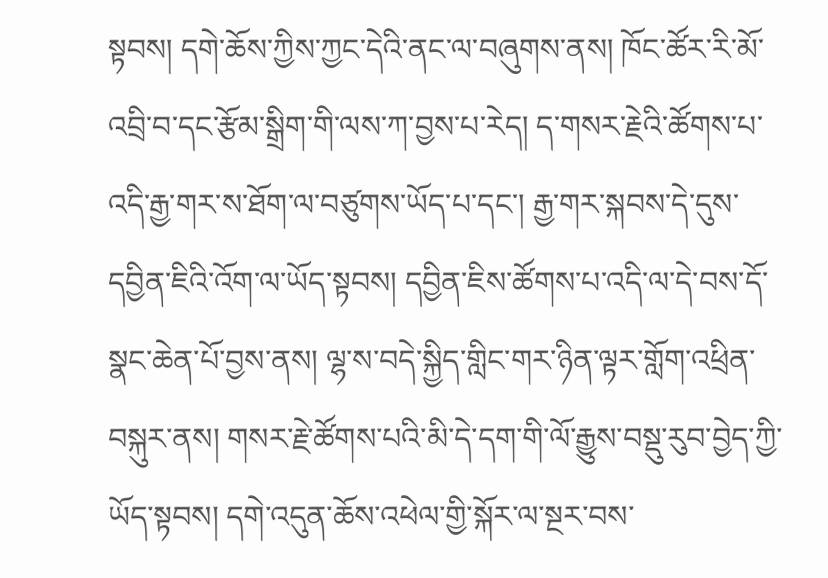སྟབས། དགེ་ཆོས་ཀྱིས་ཀྱང་དེའི་ནང་ལ་བཞུགས་ནས། ཁོང་ཚོར་རི་མོ་འབྲི་བ་དང་རྩོམ་སྒྲིག་གི་ལས་ཀ་བྱས་པ་རེད། ད་གསར་རྗེའི་ཚོགས་པ་འདི་རྒྱ་གར་ས་ཐོག་ལ་བཙུགས་ཡོད་པ་དང་། རྒྱ་གར་སྐབས་དེ་དུས་དབྱིན་ཇིའི་འོག་ལ་ཡོད་སྟབས། དབྱིན་ཇིས་ཚོགས་པ་འདི་ལ་དེ་བས་དོ་སྣང་ཆེན་པོ་བྱས་ནས། ལྷ་ས་བདེ་སྐྱིད་གླིང་གར་ཉིན་ལྟར་གློག་འཕྲིན་བསྐུར་ནས། གསར་རྗེ་ཚོགས་པའི་མི་དེ་དག་གི་ལོ་རྒྱུས་བསྡུ་རུབ་བྱེད་ཀྱི་ཡོད་སྟབས། དགེ་འདུན་ཆོས་འཕེལ་གྱི་སྐོར་ལ་སྔར་བས་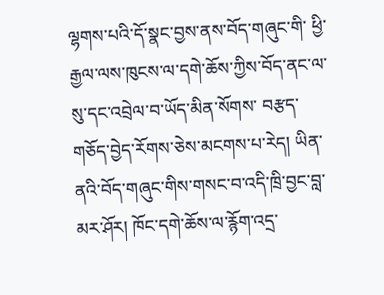ལྷགས་པའི་དོ་སྣང་བྱས་ནས་བོད་གཞུང་གི་ ཕྱི་རྒྱལ་ལས་ཁུངས་ལ་དགེ་ཆོས་ཀྱིས་བོད་ནང་ལ་སུ་དང་འབྲེལ་བ་ཡོད་མིན་སོགས་ བརྩད་གཅོད་བྱེད་རོགས་ཅེས་མངགས་པ་རེད། ཡིན་ནའི་བོད་གཞུང་གིས་གསང་བ་འདི་ཁྲི་བྱང་བླ་མར་ཤོར། ཁོང་དགེ་ཆོས་ལ་རྙོག་འདྲ་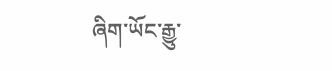ཞིག་ཡོང་རྒྱུ་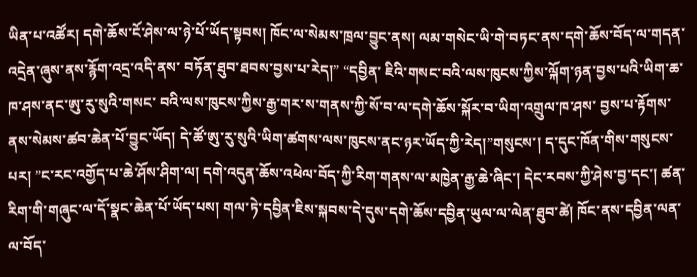ཡིན་པ་འཚོར། དགེ་ཆོས་ངོ་ཤེས་ལ་ཉེ་པོ་ཡོད་སྟབས། ཁོང་ལ་སེམས་ཁྲལ་བྱུང་ནས། ལམ་གསེང་ཡི་གེ་བཏང་ནས་དགེ་ཆོས་བོད་ལ་གདན་འདྲེན་ཞུས་ནས་རྙོག་འདྲ་འདི་ནས་ བཏོན་ཐུབ་ཐབས་བྱས་པ་རེད།” “དབྱིན་ ཇིའི་གསང་བའི་ལས་ཁུངས་ཀྱིས་ལྐོག་ཉན་བྱས་པའི་ཡིག་ཆ་ཁ་ཤས་ནང་ཨུ་རུ་སུའི་གསང་ བའི་ལས་ཁུངས་ཀྱིས་རྒྱ་གར་ས་གནས་ཀྱི་སོ་བ་ལ་དགེ་ཆོས་སྐོར་བ་ཡིག་འགྲུལ་ཁ་ཤས་ བྱས་པ་རྟོགས་ནས་སེམས་ཚབ་ཆེན་པོ་བྱུང་ཡོད། དེ་ཚོ་ཨུ་རུ་སུའི་ཡིག་ཚགས་ལས་ཁུངས་ནང་ཉར་ཡོད་ཀྱི་རེད།”གསུངས་། ད་དུང་ཁོན་གིས་གསུངས་པར། ”ང་རང་འགྱོད་པ་ཆེ་ཤོས་ཤིག་ལ། དགེ་འདུན་ཆོས་འཕེལ་བོད་ཀྱི་རིག་གནས་ལ་མཁྱེན་རྒྱ་ཆེ་ཞིང་། དེང་རབས་ཀྱི་ཤེས་བྱ་དང་། ཚན་རིག་གི་གཞུང་ལ་དོ་སྣང་ཆེན་པོ་ཡོད་པས། གལ་ཏེ་དབྱིན་ཇིས་སྐབས་དེ་དུས་དགེ་ཆོས་དབྱིན་ཡུལ་ལ་ལེན་ཐུབ་ཚེ། ཁོང་ནས་དབྱིན་ལན་ལ་བོད་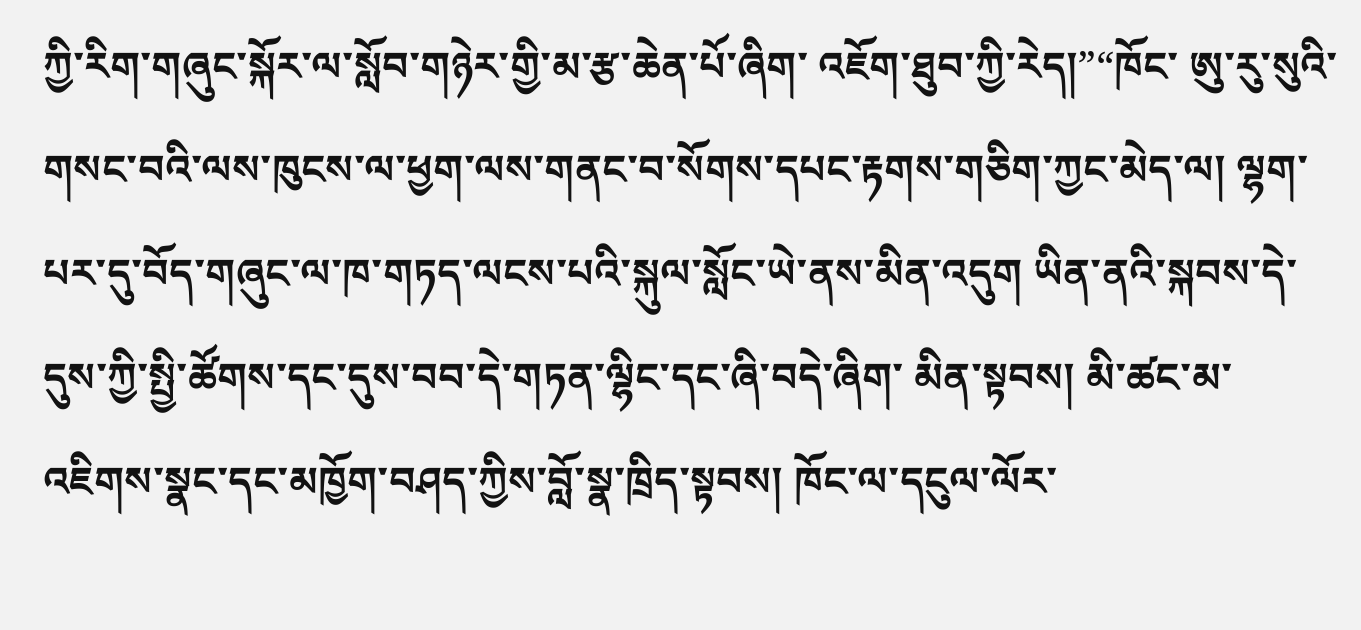ཀྱི་རིག་གཞུང་སྐོར་ལ་སློབ་གཉེར་གྱི་མ་རྩ་ཆེན་པོ་ཞིག་ འཇོག་ཐུབ་ཀྱི་རེད།”“ཁོང་ ཨུ་རུ་སུའི་གསང་བའི་ལས་ཁུངས་ལ་ཕྱག་ལས་གནང་བ་སོགས་དཔང་རྟགས་གཅིག་ཀྱང་མེད་ལ། ལྷག་པར་དུ་བོད་གཞུང་ལ་ཁ་གཏད་ལངས་པའི་སྐུལ་སློང་ཡེ་ནས་མིན་འདུག ཡིན་ནའི་སྐབས་དེ་དུས་ཀྱི་སྤྱི་ཚོགས་དང་དུས་བབ་དེ་གཏན་ལྷིང་དང་ཞི་བདེ་ཞིག་ མིན་སྟབས། མི་ཚང་མ་འཇིགས་སྣང་དང་མཁྱོག་བཤད་ཀྱིས་བློ་སྣ་ཁྲིད་སྟབས། ཁོང་ལ་དངུལ་ལོར་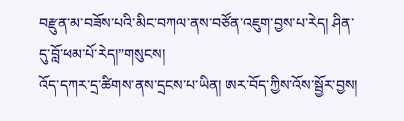བརྫུན་མ་བཟོས་པའི་མིང་བཀལ་ནས་བཙོན་འཇུག་བྱས་པ་རེད། ཤིན་དུ་བློ་ཕམ་པོ་རེད།”གསུངས།
འོད་དཀར་དྲ་ཚིགས་ནས་དྲངས་པ་ཡིན། ཨར་བོད་ཀྱིས་འོས་སྦྱོར་བྱས།